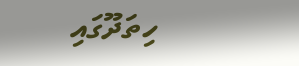ހިތަދޫގައި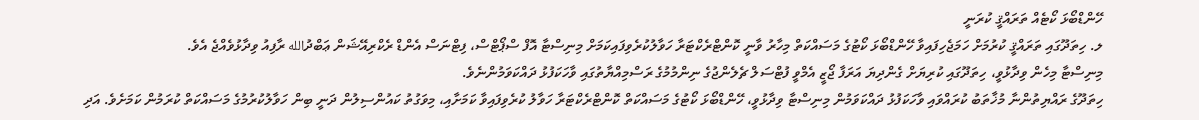ހޭންޑްބޯޅަ ކޯޓެއް ތަރައްޤީ ކުރަނީ
ލ. ހިތަދޫގައި ތަރައްޤީ ކުރުމަށް ހަމަޖެހިފައިވާ ހޭންޑްބޯޅަ ކޯޓުގެ މަސައްކަތް މިހާރު ވާނީ ކޮންޓްރެކްޓަރާ ހަވާލުކުރެވިފައިކަމަށް މިނިސްޓާ އޮފް ސްޕޯޓްސް، ފިޓްނަސް އެންޑް ރެކްރިއޭޝަން ޢަބްދުالله ރާފިއު ވިދާޅުވެއްޖެ އެވެ.
މިނިސްޓާ މިހެން ވިދާޅުވީ، ހިތަދޫގައި ކުރިޔަށް ގެންދިޔަ އަރަފާ ޖޯޒީ އެމްވީ ފުޓްސަލް ޗެލެންޖުގެ ނިންމުމުގެ ރަސްމިއްޔާތުގައި ވާހަކަފުޅު ދައްކަވަމުންނެވެ.
ހިތަދޫގެ ރައްޔިތުންނާ މުޚާތަބު ކުރައްވައި ވާހަކަފުޅު ދައްކަވަމުން މިނިސްޓާ ވިދާޅުވީ، ހޭންޑްބޯޅަ ކޯޓުގެ މަސައްކަތް ކޮންޓްރެކްޓަރާ ހަވާލު ކުރެވިފައިވާ ކަމަށާއި، މިވަގުތު ކައުންސިލުން ދަނީ ބިން ހަވާލުކުރުމުގެ މަސައްކަތް ކުރަމުން ކަމަށެވެ. އަދި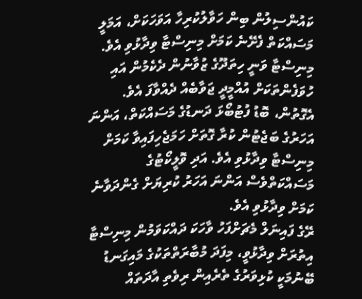ކައުންސިލުން ބިން ހަވާލުކުރިހާ އަވަހަކަށް، އަމަލީ މަސައްކަތް ފެށޭނެ ކަމަށް މިނިސްޓާ ވިދާޅުވި އެވެ.
މިނިސްޓާ ވަނީ ހިތަދޫގެ ޒުވާނުން ދެކެމުން އައި ހުވަފެންތަކަށް އުއްމީދީ ޖަވާބެއް ދެއްވާފަ އެވެ. އެގޮތުން، ބޮޑު ފުޓުބޯޅަ ދަނޑުގެ މަސައްކަތް، އަންނަ އަހަރުގެ ބަޖެޓުން ކުރާ ގޮތަށް ހަމަޖެހިފައިވާ ކަމަށް މިނިސްޓާ ވިދާޅުވި އެވެ. އަދި ވޮލީކޯޓުގެ މަސައްކަތްވެސް އަންނަ އަހަރު ކުރިޔަށް ގެންދަވާނެ ކަމަށް ވިދާޅުވި އެވެ.
ރޭގެ ފައިނަލް މެޗަށްފަހު ވާހަކަ ދައްކަވަމުން މިނިސްޓާ އިތުރަށް ވިދާޅުވީ، މިފަދަ މުބާރަތްތަކުގެ މައިގަނޑު ބޭނުމަކީ ކުޅިވަރުގެ ތެރެއިން ރިވެތި އާދަތައް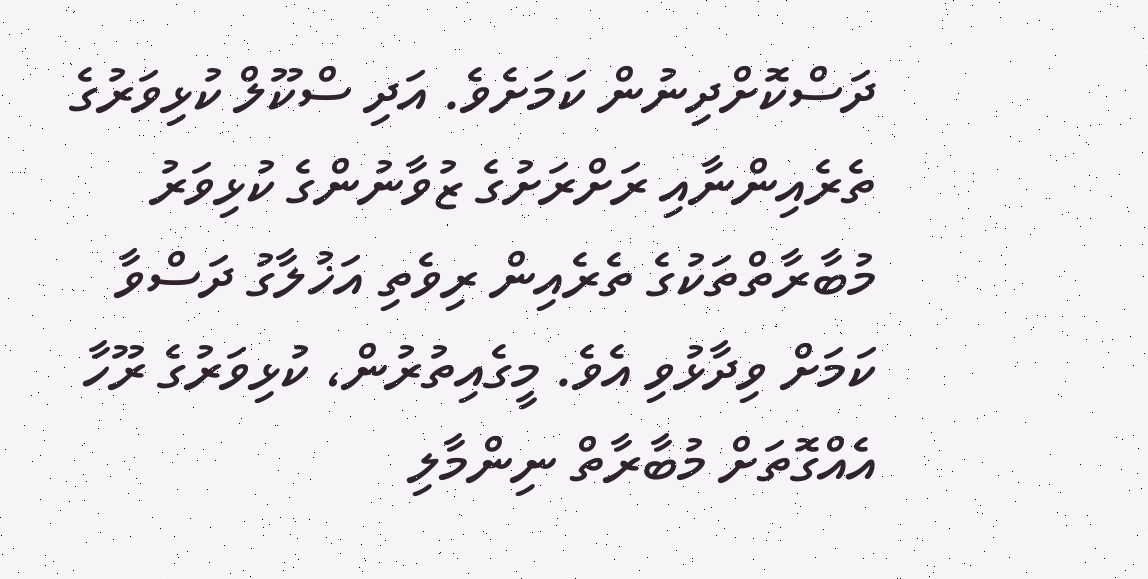ދަސްކޮށްދިނުން ކަމަށެވެ. އަދި ސްކޫލް ކުޅިވަރުގެ ތެރެއިންނާއި ރަށްރަށުގެ ޒުވާނުންގެ ކުޅިވަރު މުބާރާތްތަކުގެ ތެރެއިން ރިވެތި އަޚުލާގު ދަސްވާ ކަމަށް ވިދާޅުވި އެވެ. މީގެއިތުރުން، ކުޅިވަރުގެ ރޫހާ އެއްގޮތަށް މުބާރާތް ނިންމާލި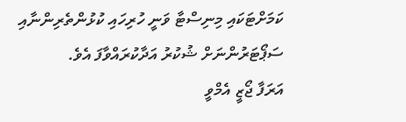ކަމަށްޓަކައި މިނިސްޓާ ވަނީ ހުރިހައި ކުޅުންތެރިންނާއި ސަޕޯޓަރުންނަށް ޝުކުރު އަދާކުރައްވާފަ އެވެ.
އަރަފާ ޖޯޒީ އެމްވީ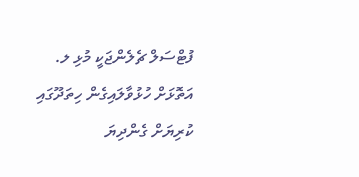ފުޓްސަލް ޗެލެންޖަކީ މުޅި ލ. އަތޮޅަށް ހުޅުވާލައިގެން ހިތަދޫގައި ކުރިޔަށް ގެންދިޔަ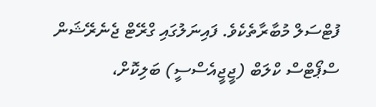ފުޓްސަލް މުބާރާތެކެވެ. ފައިނަލުގައި ގްރޭޓް ޖެނެރޭޝަން ސްޕޯޓްސް ކްލަބް (ޖީޖީއެސްސީ) ބަލިކޮށް،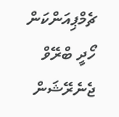ޗެމްޕިއަންކަން ހޯދީ ބްރޭވް ޖެނެރޭޝަން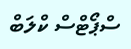ސްޕޯޓްސް ކްލަބް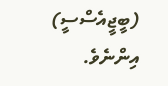(ބީޖީއެސްސީ) އިންނެވެ.